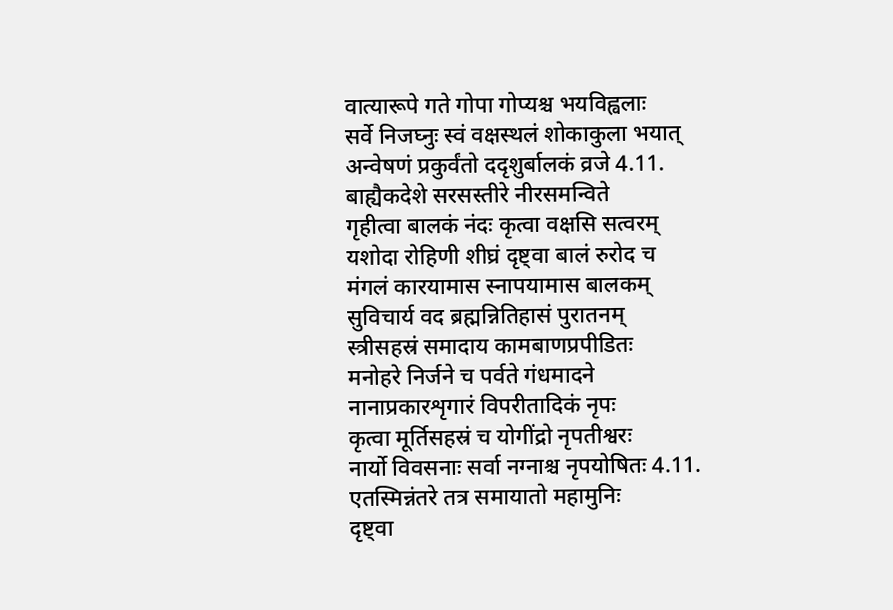वात्यारूपे गते गोपा गोप्यश्च भयविह्वलाः
सर्वे निजघ्नुः स्वं वक्षस्थलं शोकाकुला भयात्
अन्वेषणं प्रकुर्वंतो ददृशुर्बालकं व्रजे 4.11.
बाह्यैकदेशे सरसस्तीरे नीरसमन्विते
गृहीत्वा बालकं नंदः कृत्वा वक्षसि सत्वरम्
यशोदा रोहिणी शीघ्रं दृष्ट्वा बालं रुरोद च
मंगलं कारयामास स्नापयामास बालकम्
सुविचार्य वद ब्रह्मन्नितिहासं पुरातनम्
स्त्रीसहस्रं समादाय कामबाणप्रपीडितः
मनोहरे निर्जने च पर्वते गंधमादने
नानाप्रकारशृगारं विपरीतादिकं नृपः
कृत्वा मूर्तिसहस्रं च योगींद्रो नृपतीश्वरः
नार्यो विवसनाः सर्वा नग्नाश्च नृपयोषितः 4.11.
एतस्मिन्नंतरे तत्र समायातो महामुनिः
दृष्ट्वा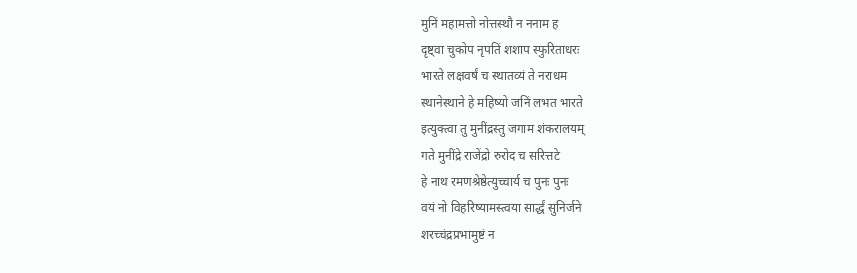मुनिं महामत्तो नोत्तस्थौ न ननाम ह
दृष्ट्वा चुकोप नृपतिं शशाप स्फुरिताधरः
भारते लक्षवर्षं च स्थातव्यं ते नराधम
स्थानेस्थाने हे महिष्यो जनिं लभत भारते
इत्युक्त्वा तु मुनींद्रस्तु जगाम शंकरालयम्
गते मुनींद्रे राजेंद्रो रुरोद च सरित्तटे
हे नाथ रमणश्रेष्ठेत्युच्चार्य च पुनः पुनः
वयं नो विहरिष्यामस्त्वया सार्द्धं सुनिर्जने
शरच्चंद्रप्रभामुष्टं न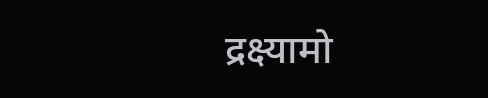द्रक्ष्यामो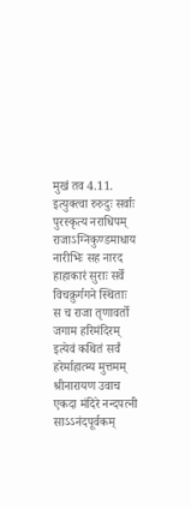मुखं तव 4.11.
इत्युक्त्वा रुरुदुः सर्वाः पुरस्कृत्य नराधिपम्
राजाऽग्निकुण्डमाधाय नारीभिः सह नारद
हाहाकारं सुराः सर्वे विचक्रुर्गगने स्थिताः
स च राजा तृणावर्तो जगाम हरिमंदिरम्
इत्येवं कथितं सर्वं हरेर्माहात्म्य मुत्तमम्
श्रीनारायण उवाच एकदा मंदिरे नन्दपत्नी साऽऽनंदपूर्वकम्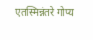एतस्मिन्नंतरे गोप्य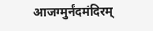आजग्मुर्नंदमंदिरम्